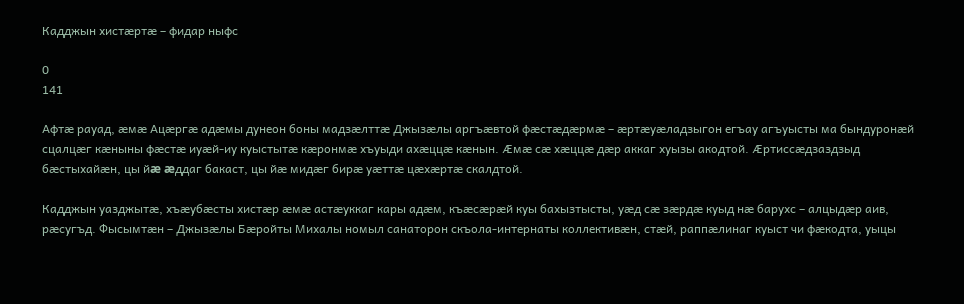Кадджын хистæртæ – фидар ныфс

0
141

Афтæ рауад, æмæ Ацæргæ адæмы дунеон боны мадзæлттæ Джызæлы аргъæвтой фæстæдæрмæ – æртæуæладзыгон егъау агъуысты ма бындуронæй сцалцæг кæныны фæстæ иуæй-иу куыстытæ кæронмæ хъуыди ахæццæ кæнын. Æмæ сæ хæццæ дæр аккаг хуызы акодтой. Æртиссæдзаздзыд бæстыхайæн, цы йæ æддаг бакаст, цы йæ мидæг бирæ уæттæ цæхæртæ скалдтой.

Кадджын уазджытæ, хъæубæсты хистæр æмæ астæуккаг кары адæм, къæсæрæй куы бахызтысты, уæд сæ зæрдæ куыд нæ барухс – алцыдæр аив, рæсугъд. Фысымтæн – Джызæлы Бæройты Михалы номыл санаторон скъола-интернаты коллективæн, стæй, раппæлинаг куыст чи фæкодта, уыцы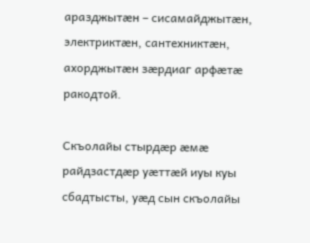аразджытæн – сисамайджытæн, электриктæн, сантехниктæн, ахорджытæн зæрдиаг арфæтæ ракодтой.

Скъолайы стырдæр æмæ райдзастдæр уæттæй иуы куы сбадтысты, уæд сын скъолайы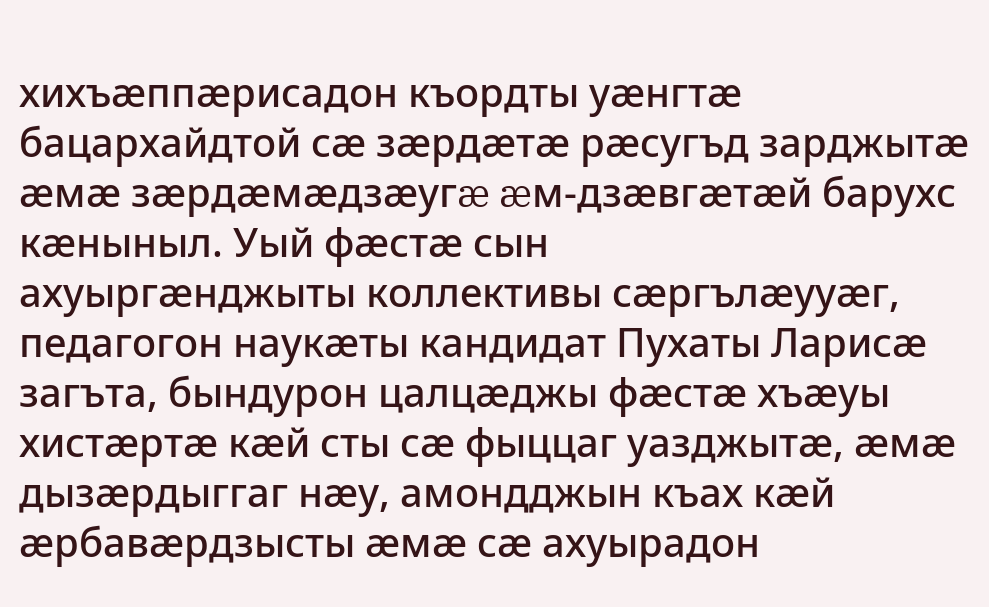хихъæппæрисадон къордты уæнгтæ бацархайдтой сæ зæрдæтæ рæсугъд зарджытæ æмæ зæрдæмæдзæугæ æм-дзæвгæтæй барухс кæныныл. Уый фæстæ сын
ахуыргæнджыты коллективы сæргълæууæг, педагогон наукæты кандидат Пухаты Ларисæ загъта, бындурон цалцæджы фæстæ хъæуы хистæртæ кæй сты сæ фыццаг уазджытæ, æмæ дызæрдыггаг нæу, амондджын къах кæй æрбавæрдзысты æмæ сæ ахуырадон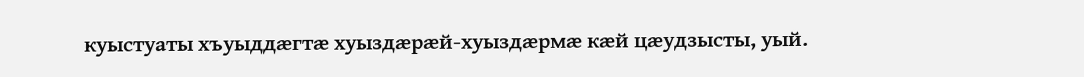куыстуаты хъуыддæгтæ хуыздæрæй-хуыздæрмæ кæй цæудзысты, уый.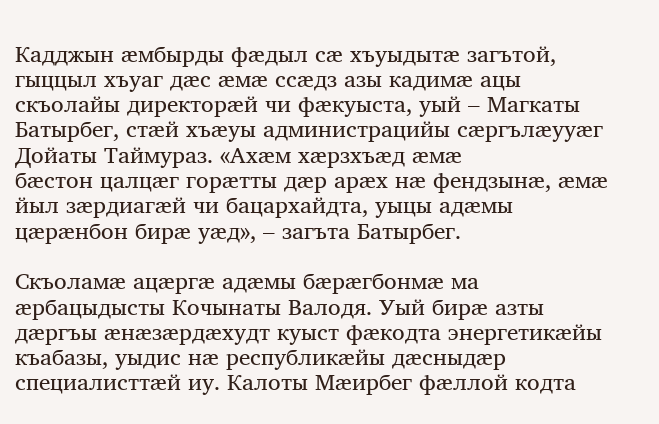Кадджын æмбырды фæдыл сæ хъуыдытæ загътой, гыццыл хъуаг дæс æмæ ссæдз азы кадимæ ацы скъолайы директорæй чи фæкуыста, уый – Магкаты Батырбег, стæй хъæуы администрацийы сæргълæууæг Дойаты Таймураз. «Ахæм хæрзхъæд æмæ
бæстон цалцæг горæтты дæр арæх нæ фендзынæ, æмæ йыл зæрдиагæй чи бацархайдта, уыцы адæмы цæрæнбон бирæ уæд», – загъта Батырбег.

Скъоламæ ацæргæ адæмы бæрæгбонмæ ма æрбацыдысты Кочынаты Валодя. Уый бирæ азты дæргъы æнæзæрдæхудт куыст фæкодта энергетикæйы къабазы, уыдис нæ республикæйы дæсныдæр специалисттæй иу. Калоты Мæирбег фæллой кодта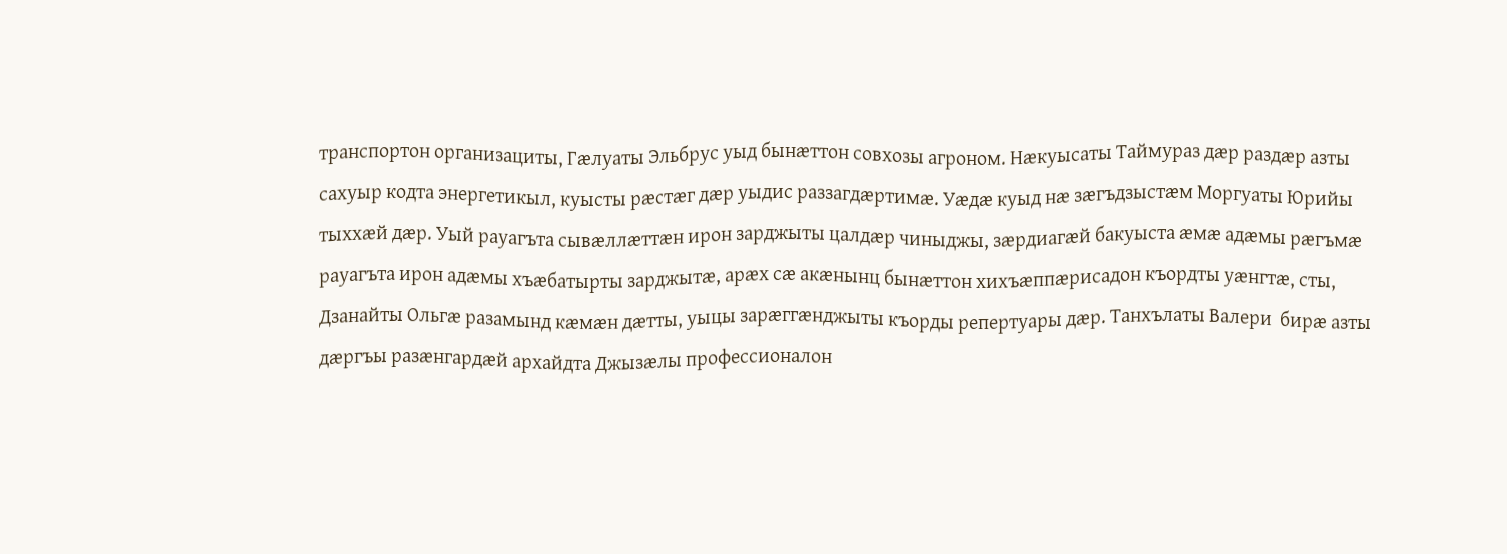транспортон организациты, Гæлуаты Эльбрус уыд бынæттон совхозы агроном. Нæкуысаты Таймураз дæр раздæр азты сахуыр кодта энергетикыл, куысты рæстæг дæр уыдис раззагдæртимæ. Уæдæ куыд нæ зæгъдзыстæм Моргуаты Юрийы тыххæй дæр. Уый рауагъта сывæллæттæн ирон зарджыты цалдæр чиныджы, зæрдиагæй бакуыста æмæ адæмы рæгъмæ рауагъта ирон адæмы хъæбатырты зарджытæ, арæх сæ акæнынц бынæттон хихъæппæрисадон къордты уæнгтæ, сты, Дзанайты Ольгæ разамынд кæмæн дæтты, уыцы зарæггæнджыты къорды репертуары дæр. Танхълаты Валери  бирæ азты дæргъы разæнгардæй архайдта Джызæлы профессионалон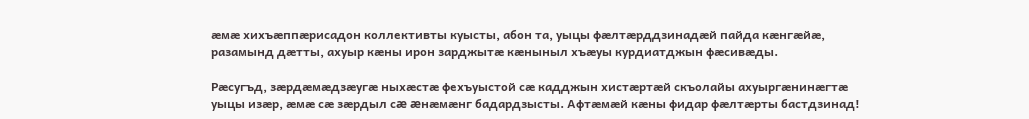æмæ хихъæппæрисадон коллективты куысты, абон та, уыцы фæлтæрддзинадæй пайда кæнгæйæ, разамынд дæтты, ахуыр кæны ирон зарджытæ кæныныл хъæуы курдиатджын фæсивæды.

Рæсугъд, зæрдæмæдзæугæ ныхæстæ фехъуыстой сæ кадджын хистæртæй скъолайы ахуыргæнинæгтæ уыцы изæр, æмæ сæ зæрдыл сæ æнæмæнг бадардзысты. Афтæмæй кæны фидар фæлтæрты бастдзинад!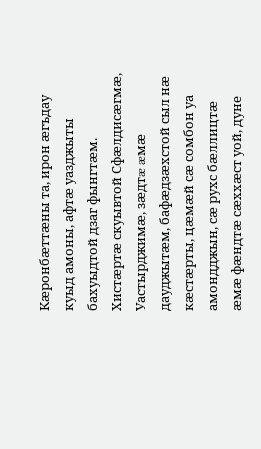Кæронбæттæны та, ирон æгъдау куыд амоны, афтæ уазджыты бахуыдтой дзаг фынгтæм. Хистæртæ скуывтой Сфæлдисæгмæ, Уастырджимæ, зæдтæ æмæ дауджытæм, бафæдзæхстой сыл нæ кæстæрты, цæмæй сæ сомбон уа амондджын, сæ рухс бæллицтæ æмæ фæндтæ сæххæст уой, дуне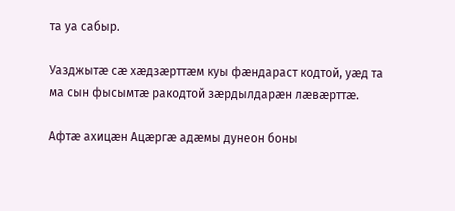та уа сабыр.

Уазджытæ сæ хæдзæрттæм куы фæндараст кодтой, уæд та ма сын фысымтæ ракодтой зæрдылдарæн лæвæрттæ.

Афтæ ахицæн Ацæргæ адæмы дунеон боны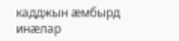кадджын æмбырд инæлар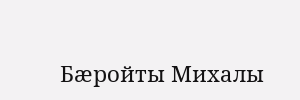Бæройты Михалы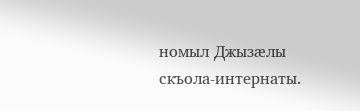номыл Джызæлы скъола-интернаты.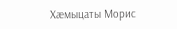Хæмыцаты Морис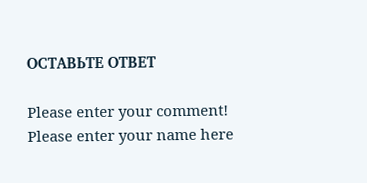ОСТАВЬТЕ ОТВЕТ

Please enter your comment!
Please enter your name here